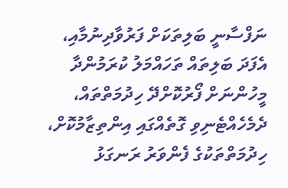ނަފްސާނީ ބަލިތަކަށް ފަރުވާދިނުމާއި، އެފަދަ ބަލިތައް ތަހައްމަލު ކުރަމުންދާ މީހުންނަށް ފޯރުކޮށްދޭ ހިދުމަތްތައް، ދެމެހެއްޓެނިވި ގޮތެއްގައި އިންތިޒާމުކޮށް، ހިދުމަތްތަކުގެ ފެންވަރު ރަނގަޅު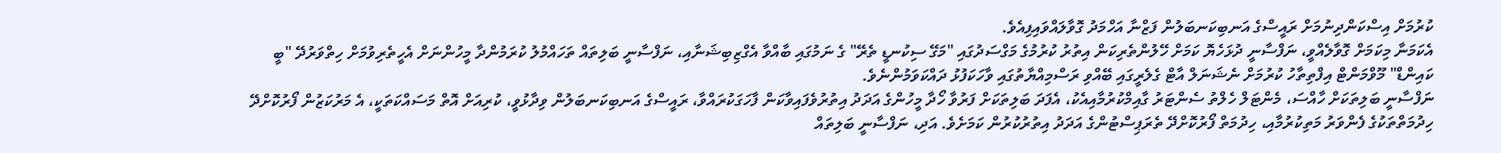ކުރުމަށް އިސްކަންދިނުމަށް ރައީސްގެ އަނބިކަނބަލުން ފަޒްނާ އަހްމަދު ގޮވާލައްވައިފިއެވެ.
އެކަމަނާ މިކަމަށް ގޮވާލެއްވީ، ނަފްސާނީ ދުޅަހެޔޮ ކަމަށް ހޭލުންތެރިކަން އިތުރު ކުރުމުގެ މަގްސަދުގައި "މަގޭ ސިކުނޑީ ތެރޭ" ގެ ނަމުގައި ބާއްވާ އެގްޒިބިޝަނާއި، ނަފްސާނީ ބަލިތައް ތަހައްމުލު ކުރަމުންދާ މީހުންނަށް އެހީތެރިވުމަށް ހިތްވަރުދޭ "ބީ ކައިންޑް" މޫވްމަންޓް އިފްތިތާހު ކުރުމަށް ނެޝަނަލް އާޓް ގެލެރީގައި ބޭއްވި ރަސްމިއްޔާތުގައި ވާހަކަފުޅު ދައްކަވަމުންނެވެ.
ނަފްސާނީ ބަލިތަކަށް ހާއްސަ، މެންޓަލް ހެލްތު ސެންޓަރު ގާއިމްކުރުމާއިއެކު، އެފަދަ ބަލިތަކަށް ފަރުވާ ހޯދާ މީހުންގެ އަދަދު އިތުރުވެފައިވާކަން ފާހަގަކުރައްވާ، ރައީސްގެ އަނބިކަނބަލުން ވިދާޅުވީ، ކުރިއަށް އޮތް މަސައްކަތަކީ، އެ މަރުކަޒުން ފޯރުކޮށްދޭ ހިދުމަތްތަކުގެ ފެންވަރު މަތިކުރުމާއި، ހިދުމަތް ފޯރުކޮށްދޭ ތެރަޕިސްޓުންގެ އަދަދު އިތުރުކުރުން ކަމަށެވެ. އަދި، ނަފްސާނީ ބަލިތައް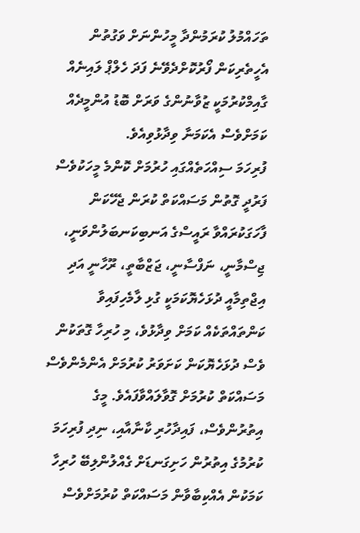ތަހައްމުލު ކުރަމުންދާ މީހުންނަށް ވަގުތުން އެހީތެރިކަން ފޯރުކޮށްދެވޭނެ ފަދަ ހެލްޕް ލައިނެއް ގާއިމްކުރުމަކީ ޒުވާނުންގެ ވަރަށް ބޮޑު އުންމީދެއް ކަމަށްވެސް އެކަމަނާ ވިދާޅުވިއެވެ.
ފުރިހަމަ ސިއްހަތެއްގައި ހުރުމަށް ކޮންމެ މީހަކުވެސް ފަރުދީ ގޮތުން މަސައްކަތް ކުރަން ޖެހޭކަން ފާހަގަކުރައްވާ ރައީސްގެ އަނބިކަނބަލުންވަނީ، ޖިސްމާނީ، ނަފްސާނީ، ޖަޒްބާތީ، ރޫހާނީ އަދި އިޖްތިމާއީ ދުޅަހެޔޮކަމަކީ ގުޅި ލާމެހިފައިވާ ކަންތައްތަކެއް ކަމަށް ވިދާޅުވެ، މި ހުރިހާ ގޮތަކުން ވެސް ދުޅަހެޔޮކަން ކަށަވަރު ކުރުމަށް އެންމެންވެސް މަސައްކަތް ކުރުމަށް ގޮވާލައްވާފައެވެ. މީގެ އިތުރުންވެސް، ފައިދާހުރި ކާނާއާއި، ނިދި ފުރިހަމަ ކުރުމުގެ އިތުރުން ހަށިގަނޑަށް ގެއްލުންލިބޭ ހުރިހާ ކަމަކުން އެއްކިބާވާން މަސައްކަތް ކުރުމަށްވެސް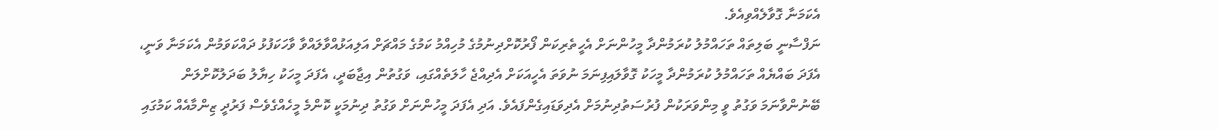އެކަމަނާ ގޮވާލެއްވިއެވެ.
ނަފްސާނީ ބަލިތައް ތަހައްމުލު ކުރަމުންދާ މީހުންނަށް އެހީތެރިކަން ފޯރުކޮށްދިނުމުގެ މުހިއްމު ކަމުގެ މައްޗަށް އަލިއަޅުއްވާލައްވާ ވާހަކަފުޅު ދައްކަވަމުން އެކަމަނާ ވަނީ، އެފަދަ ބައްޔެއް ތަހައްމުލު ކުރަމުންދާ މީހަކު ގޮވާލައިފިނަމަ ނުވަތަ އެހީއަކަށް އެދިއްޖެ ހާލަތެއްގައި، ވަގުތުން އިޖާބަދީ، އެފަދަ މީހަކު ހިޔާލު ބަދަލުކޮށްލަން ބޭނުންވާނަމަ ވަގުތު ވީ މިންވަރަކުން ފުރުސަތުދިނުމަށް އެދިވަޑައިގެންފައެވެ. އަދި އެފަދަ މީހުންނަށް ވަގުތު ދިނުމަކީ ކޮންމެ މީހެއްގެވެސް ފަރުދީ ޒިންމާއެއް ކަމުގައި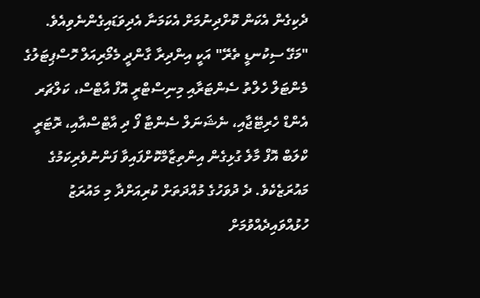ދެކިގެން އެކަން ކޮށްދިނުމަށް އެކަމަނާ އެދިވަޑައިގެންނެވިއެވެ.
"މަގޭ ސިކުނޑީ ތެރޭ" އަކީ އިންދިރާ ގާންދީ މެމޯރިއަލް ހޮސްޕިޓަލުގެ މެންޓަލް ހެލްތު ސެންޓަރާއި މިނިސްޓްރީ އޮފް އާޓްސް، ކަލްޗަރ އެންޑް ހެރިޓޭޖާއި، ނެޝަނަލް ސެންޓާ ފޯ ދި އާޓްސްއާއި، ރޮޓަރީ ކްލަބް އޮފް މާލެ ގުޅިގެން އިންތިޒާމްކޮށްފައިވާ ފަންނުވެރިކަމުގެ މައުރަޒެކެވެ. ދެ ދުވަހުގެ މުއްދަތަށް ކުރިއަށްދާ މި މައުރަޒު ހުޅުއްވައިދެއްވުމަށް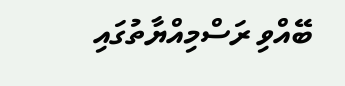ބޭއްވި ރަސްމިއްޔާތުގައި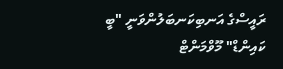ރައީސްގެ އަނބިކަނބަލުންވަނީ "ބީ ކައިންޑް" މޫވްމަންޓް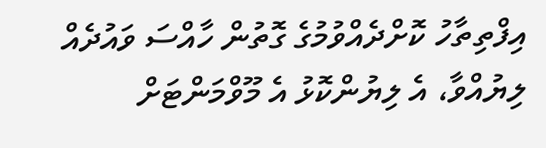އިފްތިތާހު ކޮށްދެއްވުމުގެ ގޮތުން ހާއްސަ ވައުދެއް ލިޔުއްވާ، އެ ލިޔުންކޮޅު އެ މޫވްމަންޓަށް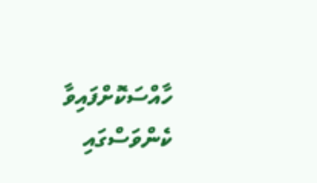ހާއްސަކޮށްފައިވާ ކެންވަސްގައި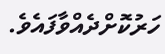ހަރުކޮށްދެއްވާފައެވެ.